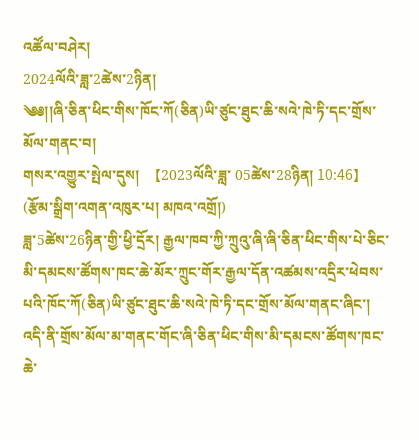འཚོལ་བཤེར།
2024ལོའི་ཟླ་2ཚེས་2ཉིན།
༄༅།།ཞི་ཅིན་ཕིང་གིས་ཁོང་ཀོ(ཅིན)ཡི་ཙུང་ཐུང་ཆི་སའེ་ཁེ་ཏི་དང་གྲོས་མོལ་གནང་བ།
གསར་འགྱུར་སྤེལ་དུས།  【2023ལོའི་ཟླ་ 05ཚེས་28ཉིན། 10:46】   (རྩོམ་སྒྲིག་འགན་འཁུར་པ། མཁའ་འགྲོ།)
ཟླ་5ཚེས་26ཉིན་གྱི་ཕྱི་དྲོར། རྒྱལ་ཁབ་ཀྱི་ཀྲུའུ་ཞི་ཞི་ཅིན་ཕིང་གིས་པེ་ཅིང་མི་དམངས་ཚོགས་ཁང་ཆེ་མོར་ཀྲུང་གོར་རྒྱལ་དོན་འཚམས་འདྲིར་ཕེབས་པའི་ཁོང་ཀོ(ཅིན)ཡི་ཙུང་ཐུང་ཆི་སའེ་ཁེ་ཏི་དང་གྲོས་མོལ་གནང་ཞིང་། འདི་ནི་གྲོས་མོལ་མ་གནང་གོང་ཞི་ཅིན་ཕིང་གིས་མི་དམངས་ཚོགས་ཁང་ཆེ་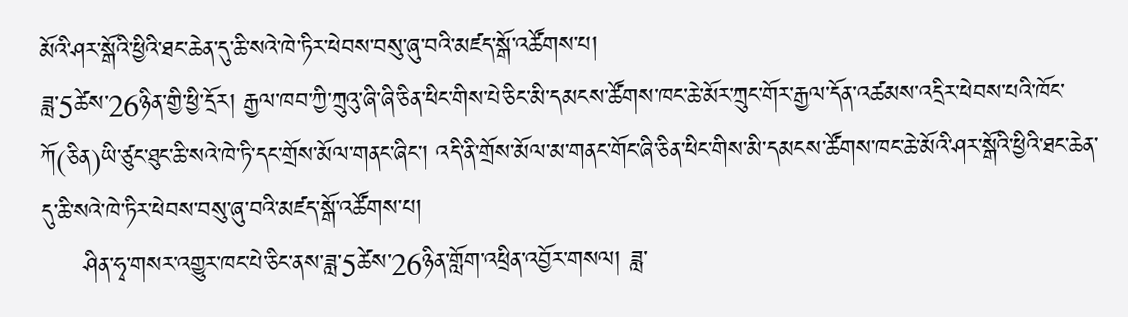མོའི་ཤར་སྒོའི་ཕྱིའི་ཐང་ཆེན་དུ་ཆི་སའེ་ཁེ་ཏིར་ཕེབས་བསུ་ཞུ་བའི་མཛད་སྒོ་འཚོགས་པ།
ཟླ་5ཚེས་26ཉིན་གྱི་ཕྱི་དྲོར། རྒྱལ་ཁབ་ཀྱི་ཀྲུའུ་ཞི་ཞི་ཅིན་ཕིང་གིས་པེ་ཅིང་མི་དམངས་ཚོགས་ཁང་ཆེ་མོར་ཀྲུང་གོར་རྒྱལ་དོན་འཚམས་འདྲིར་ཕེབས་པའི་ཁོང་ཀོ(ཅིན)ཡི་ཙུང་ཐུང་ཆི་སའེ་ཁེ་ཏི་དང་གྲོས་མོལ་གནང་ཞིང་། འདི་ནི་གྲོས་མོལ་མ་གནང་གོང་ཞི་ཅིན་ཕིང་གིས་མི་དམངས་ཚོགས་ཁང་ཆེ་མོའི་ཤར་སྒོའི་ཕྱིའི་ཐང་ཆེན་དུ་ཆི་སའེ་ཁེ་ཏིར་ཕེབས་བསུ་ཞུ་བའི་མཛད་སྒོ་འཚོགས་པ།
     ཤིན་ཧྭ་གསར་འགྱུར་ཁང་པེ་ཅིང་ནས་ཟླ་5ཚེས་26ཉིན་གློག་འཕྲིན་འབྱོར་གསལ། ཟླ་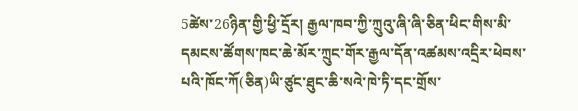5ཚེས་26ཉིན་གྱི་ཕྱི་དྲོར། རྒྱལ་ཁབ་ཀྱི་ཀྲུའུ་ཞི་ཞི་ཅིན་ཕིང་གིས་མི་དམངས་ཚོགས་ཁང་ཆེ་མོར་ཀྲུང་གོར་རྒྱལ་དོན་འཚམས་འདྲིར་ཕེབས་པའི་ཁོང་ཀོ(ཅིན)ཡི་ཙུང་ཐུང་ཆི་སའེ་ཁེ་ཏི་དང་གྲོས་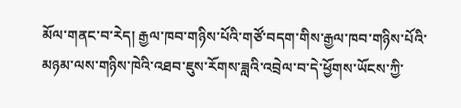མོལ་གནང་བ་རེད། རྒྱལ་ཁབ་གཉིས་པོའི་གཙོ་བདག་གིས་རྒྱལ་ཁབ་གཉིས་པོའི་མཉམ་ལས་གཉིས་ཁེའི་འཐབ་ཇུས་རོགས་ཟླའི་འབྲེལ་བ་དེ་ཕྱོགས་ཡོངས་ཀྱི་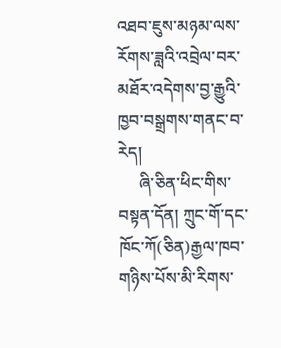འཐབ་ཇུས་མཉམ་ལས་རོགས་ཟླའི་འབྲེལ་བར་མཐོར་འདེགས་བྱ་རྒྱུའི་ཁྱབ་བསྒྲགས་གནང་བ་རེད།
     ཞི་ཅིན་ཕིང་གིས་བསྟན་དོན། ཀྲུང་གོ་དང་ཁོང་ཀོ(ཅིན)རྒྱལ་ཁབ་གཉིས་པོས་མི་རིགས་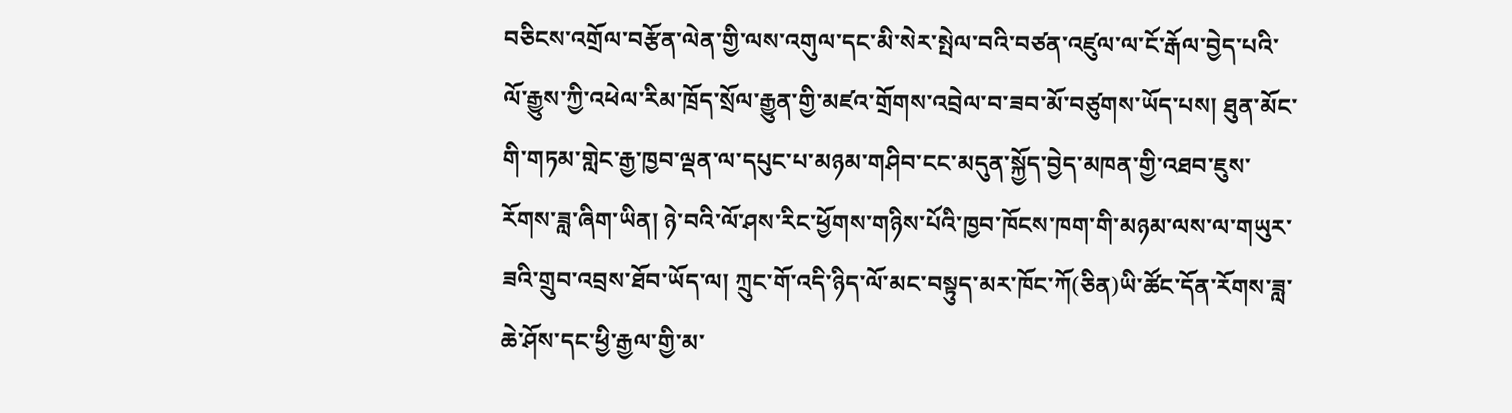བཅིངས་འགྲོལ་བརྩོན་ལེན་གྱི་ལས་འགུལ་དང་མི་སེར་སྤེལ་བའི་བཙན་འཛུལ་ལ་ངོ་རྒོལ་བྱེད་པའི་ལོ་རྒྱུས་ཀྱི་འཕེལ་རིམ་ཁྲོད་སྲོལ་རྒྱུན་གྱི་མཛའ་གྲོགས་འབྲེལ་བ་ཟབ་མོ་བཙུགས་ཡོད་པས། ཐུན་མོང་གི་གཏམ་གླེང་རྒྱ་ཁྱབ་ལྡན་ལ་དཔུང་པ་མཉམ་གཤིབ་ངང་མདུན་སྐྱོད་བྱེད་མཁན་གྱི་འཐབ་ཇུས་རོགས་ཟླ་ཞིག་ཡིན། ཉེ་བའི་ལོ་ཤས་རིང་ཕྱོགས་གཉིས་པོའི་ཁྱབ་ཁོངས་ཁག་གི་མཉམ་ལས་ལ་གཡུར་ཟའི་གྲུབ་འབྲས་ཐོབ་ཡོད་ལ། ཀྲུང་གོ་འདི་ཉིད་ལོ་མང་བསྟུད་མར་ཁོང་ཀོ(ཅིན)ཡི་ཚོང་དོན་རོགས་ཟླ་ཆེ་ཤོས་དང་ཕྱི་རྒྱལ་གྱི་མ་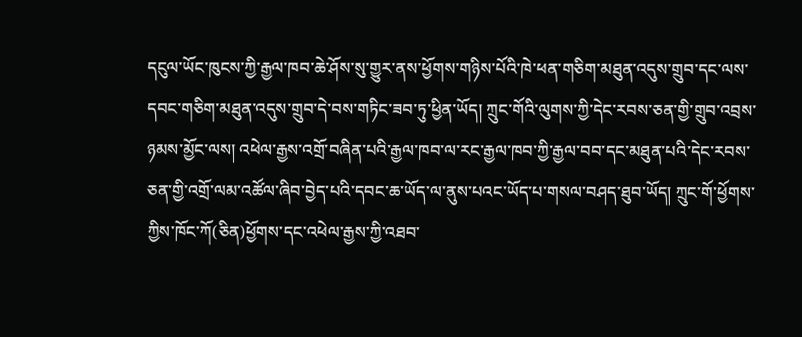དངུལ་ཡོང་ཁུངས་ཀྱི་རྒྱལ་ཁབ་ཆེ་ཤོས་སུ་གྱུར་ནས་ཕྱོགས་གཉིས་པོའི་ཁེ་ཕན་གཅིག་མཐུན་འདུས་གྲུབ་དང་ལས་དབང་གཅིག་མཐུན་འདུས་གྲུབ་དེ་བས་གཏིང་ཟབ་ཏུ་ཕྱིན་ཡོད། ཀྲུང་གོའི་ལུགས་ཀྱི་དེང་རབས་ཅན་གྱི་གྲུབ་འབྲས་ཉམས་མྱོང་ལས། འཕེལ་རྒྱས་འགྲོ་བཞིན་པའི་རྒྱལ་ཁབ་ལ་རང་རྒྱལ་ཁབ་ཀྱི་རྒྱལ་བབ་དང་མཐུན་པའི་དེང་རབས་ཅན་གྱི་འགྲོ་ལམ་འཚོལ་ཞིབ་བྱེད་པའི་དབང་ཆ་ཡོད་ལ་ནུས་པའང་ཡོད་པ་གསལ་བཤད་ཐུབ་ཡོད། ཀྲུང་གོ་ཕྱོགས་ཀྱིས་ཁོང་ཀོ(ཅིན)ཕྱོགས་དང་འཕེལ་རྒྱས་ཀྱི་འཐབ་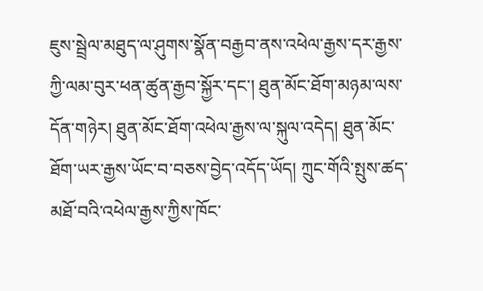ཇུས་སྦྲེལ་མཐུད་ལ་ཤུགས་སྣོན་བརྒྱབ་ནས་འཕེལ་རྒྱས་དར་རྒྱས་ཀྱི་ལམ་བུར་ཕན་ཚུན་རྒྱབ་སྐྱོར་དང་། ཐུན་མོང་ཐོག་མཉམ་ལས་དོན་གཉེར། ཐུན་མོང་ཐོག་འཕེལ་རྒྱས་ལ་སྐུལ་འདེད། ཐུན་མོང་ཐོག་ཡར་རྒྱས་ཡོང་བ་བཅས་བྱེད་འདོད་ཡོད། ཀྲུང་གོའི་སྤུས་ཚད་མཐོ་བའི་འཕེལ་རྒྱས་ཀྱིས་ཁོང་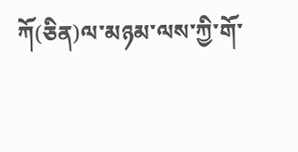ཀོ(ཅིན)ལ་མཉམ་ལས་ཀྱི་གོ་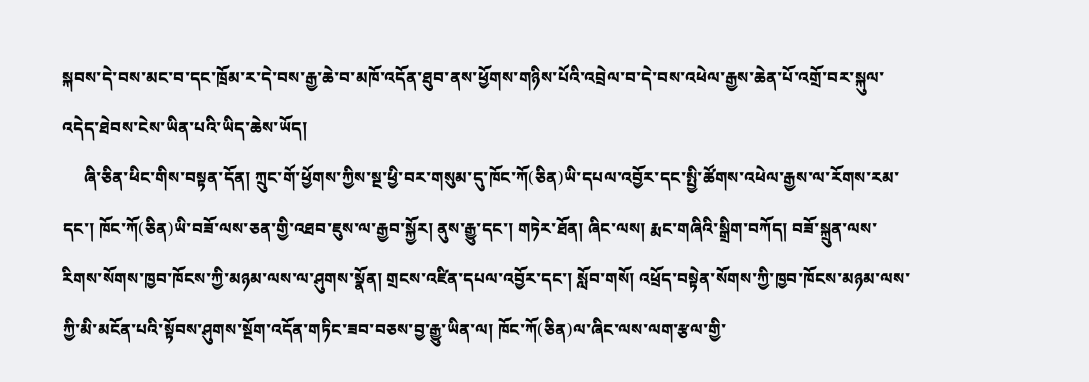སྐབས་དེ་བས་མང་བ་དང་ཁྲོམ་ར་དེ་བས་རྒྱ་ཆེ་བ་མཁོ་འདོན་ཐུབ་ནས་ཕྱོགས་གཉིས་པོའི་འབྲེལ་བ་དེ་བས་འཕེལ་རྒྱས་ཆེན་པོ་འགྲོ་བར་སྐུལ་འདེད་ཐེབས་ངེས་ཡིན་པའི་ཡིད་ཆེས་ཡོད།
     ཞི་ཅིན་ཕིང་གིས་བསྟན་དོན། ཀྲུང་གོ་ཕྱོགས་ཀྱིས་སྔ་ཕྱི་བར་གསུམ་དུ་ཁོང་ཀོ(ཅིན)ཡི་དཔལ་འབྱོར་དང་སྤྱི་ཚོགས་འཕེལ་རྒྱས་ལ་རོགས་རམ་དང་། ཁོང་ཀོ(ཅིན)ཡི་བཟོ་ལས་ཅན་གྱི་འཐབ་ཇུས་ལ་རྒྱབ་སྐྱོར། ནུས་རྒྱུ་དང་། གཏེར་ཐོན། ཞིང་ལས། རྨང་གཞིའི་སྒྲིག་བཀོད། བཟོ་སྐྲུན་ལས་རིགས་སོགས་ཁྱབ་ཁོངས་ཀྱི་མཉམ་ལས་ལ་ཤུགས་སྣོན། གྲངས་འཛིན་དཔལ་འབྱོར་དང་། སློབ་གསོ། འཕྲོད་བསྟེན་སོགས་ཀྱི་ཁྱབ་ཁོངས་མཉམ་ལས་ཀྱི་མི་མངོན་པའི་སྟོབས་ཤུགས་སྔོག་འདོན་གཏིང་ཟབ་བཅས་བྱ་རྒྱུ་ཡིན་ལ། ཁོང་ཀོ(ཅིན)ལ་ཞིང་ལས་ལག་རྩལ་གྱི་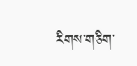རིགས་གཅིག་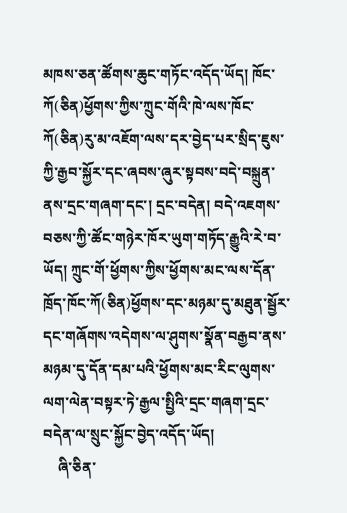མཁས་ཅན་ཚོགས་ཆུང་གཏོང་འདོད་ཡོད། ཁོང་ཀོ(ཅིན)ཕྱོགས་ཀྱིས་ཀྲུང་གོའི་ཁེ་ལས་ཁོང་ཀོ(ཅིན)རུ་མ་འཇོག་ལས་དར་བྱེད་པར་སྲིད་ཇུས་ཀྱི་རྒྱབ་སྐྱོར་དང་ཞབས་ཞུར་སྟབས་བདེ་བསྐྲུན་ནས་དྲང་གཞག་དང་། དྲང་བདེན། བདེ་འཇགས་བཅས་ཀྱི་ཚོང་གཉེར་ཁོར་ཡུག་གཏོད་རྒྱུའི་རེ་བ་ཡོད། ཀྲུང་གོ་ཕྱོགས་ཀྱིས་ཕྱོགས་མང་ལས་དོན་ཁྲོད་ཁོང་ཀོ(ཅིན)ཕྱོགས་དང་མཉམ་དུ་མཐུན་སྦྱོར་དང་གཞོགས་འདེགས་ལ་ཤུགས་སྣོན་བརྒྱབ་ནས་མཉམ་དུ་དོན་དམ་པའི་ཕྱོགས་མང་རིང་ལུགས་ལག་ལེན་བསྟར་ཏེ་རྒྱལ་སྤྱིའི་དྲང་གཞག་དྲང་བདེན་ལ་སྲུང་སྐྱོང་བྱེད་འདོད་ཡོད།
    ཞི་ཅིན་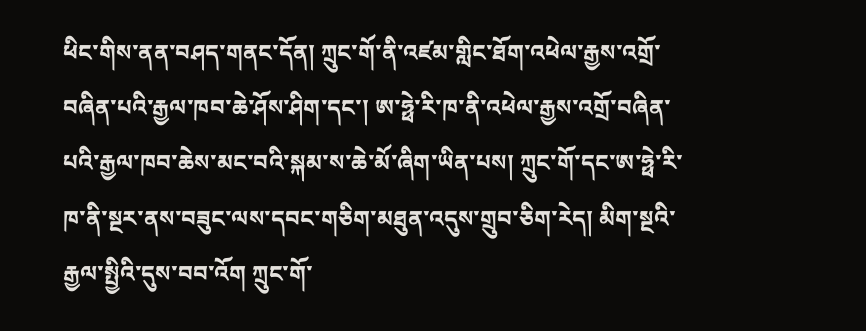ཕིང་གིས་ནན་བཤད་གནང་དོན། ཀྲུང་གོ་ནི་འཛམ་གླིང་ཐོག་འཕེལ་རྒྱས་འགྲོ་བཞིན་པའི་རྒྱལ་ཁབ་ཆེ་ཤོས་ཤིག་དང་། ཨ་ཧྥེ་རི་ཁ་ནི་འཕེལ་རྒྱས་འགྲོ་བཞིན་པའི་རྒྱལ་ཁབ་ཆེས་མང་བའི་སྐམ་ས་ཆེ་མོ་ཞིག་ཡིན་པས། ཀྲུང་གོ་དང་ཨ་ཧྥེ་རི་ཁ་ནི་སྔར་ནས་བཟུང་ལས་དབང་གཅིག་མཐུན་འདུས་གྲུབ་ཅིག་རེད། མིག་སྔའི་རྒྱལ་སྤྱིའི་དུས་བབ་འོག ཀྲུང་གོ་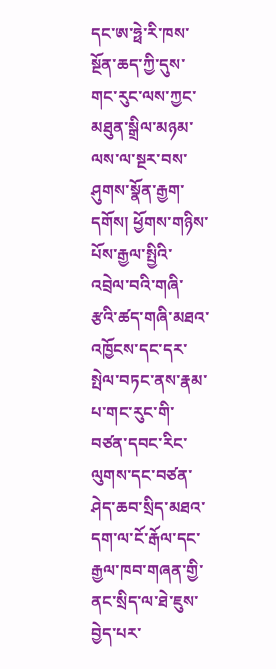དང་ཨ་ཧྥེ་རི་ཁས་སྔོན་ཆད་ཀྱི་དུས་གང་རུང་ལས་ཀྱང་མཐུན་སྒྲིལ་མཉམ་ལས་ལ་སྔར་བས་ཤུགས་སྣོན་རྒྱག་དགོས། ཕྱོགས་གཉིས་པོས་རྒྱལ་སྤྱིའི་འབྲེལ་བའི་གཞི་རྩའི་ཚད་གཞི་མཐའ་འཁྱོངས་དང་དར་སྤེལ་བཏང་ནས་རྣམ་པ་གང་རུང་གི་བཙན་དབང་རིང་ལུགས་དང་བཙན་ཤེད་ཆབ་སྲིད་མཐའ་དག་ལ་ངོ་རྒོལ་དང་རྒྱལ་ཁབ་གཞན་གྱི་ནང་སྲིད་ལ་ཐེ་ཇུས་བྱེད་པར་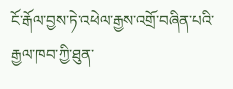ངོ་རྒོལ་བྱས་ཏེ་འཕེལ་རྒྱས་འགྲོ་བཞིན་པའི་རྒྱལ་ཁབ་ཀྱི་ཐུན་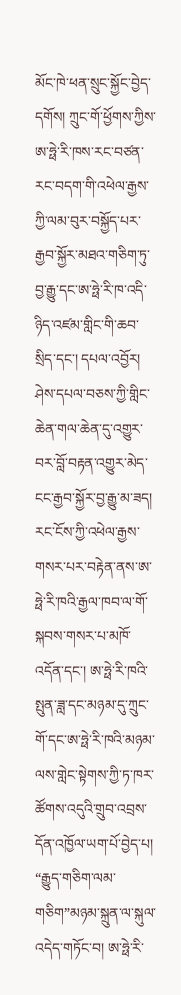མོང་ཁེ་ཕན་སྲུང་སྐྱོང་བྱེད་དགོས། ཀྲུང་གོ་ཕྱོགས་ཀྱིས་ཨ་ཧྥེ་རི་ཁས་རང་བཙན་རང་བདག་གི་འཕེལ་རྒྱས་ཀྱི་ལམ་བུར་བསྐྱོད་པར་རྒྱབ་སྐྱོར་མཐའ་གཅིག་ཏུ་བྱ་རྒྱུ་དང་ཨ་ཧྥེ་རི་ཁ་འདི་ཉིད་འཛམ་གླིང་གི་ཆབ་སྲིད་དང་། དཔལ་འབྱོར། ཤེས་དཔལ་བཅས་ཀྱི་གླིང་ཆེན་གལ་ཆེན་དུ་འགྱུར་བར་བློ་བརྟན་འགྱུར་མེད་ངང་རྒྱབ་སྐྱོར་བྱ་རྒྱུ་མ་ཟད། རང་ངོས་ཀྱི་འཕེལ་རྒྱས་གསར་པར་བརྟེན་ནས་ཨ་ཧྥེ་རི་ཁའི་རྒྱལ་ཁབ་ལ་གོ་སྐབས་གསར་པ་མཁོ་འདོན་དང་། ཨ་ཧྥེ་རི་ཁའི་སྤུན་ཟླ་དང་མཉམ་དུ་ཀྲུང་གོ་དང་ཨ་ཧྥེ་རི་ཁའི་མཉམ་ལས་གླེང་སྟེགས་ཀྱི་ཏ་ཁར་ཚོགས་འདུའི་གྲུབ་འབྲས་དོན་འཁྱོལ་ཡག་པོ་བྱེད་པ། “རྒྱུད་གཅིག་ལམ་གཅིག”མཉམ་སྐྲུན་ལ་སྐུལ་འདེད་གཏོང་བ། ཨ་ཧྥེ་རི་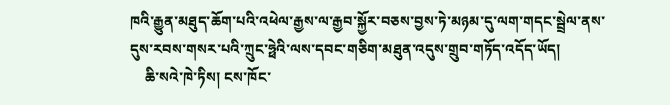ཁའི་རྒྱུན་མཐུད་ཆོག་པའི་འཕེལ་རྒྱས་ལ་རྒྱབ་སྐྱོར་བཅས་བྱས་ཏེ་མཉམ་དུ་ལག་གདང་སྦྲེལ་ནས་དུས་རབས་གསར་པའི་ཀྲུང་ཧྥེའི་ལས་དབང་གཅིག་མཐུན་འདུས་གྲུབ་གཏོད་འདོད་ཡོད།
    ཆི་སའེ་ཁེ་ཏིས། ངས་ཁོང་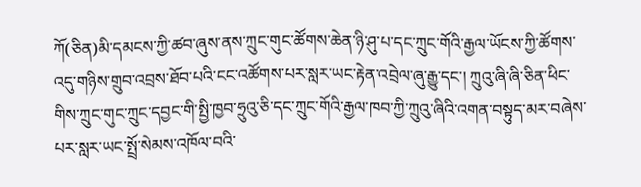ཀོ(ཅིན)མི་དམངས་ཀྱི་ཚབ་ཞུས་ནས་ཀྲུང་གུང་ཚོགས་ཆེན་ཉི་ཤུ་པ་དང་ཀྲུང་གོའི་རྒྱལ་ཡོངས་ཀྱི་ཚོགས་འདུ་གཉིས་གྲུབ་འབྲས་ཐོབ་པའི་ངང་འཚོགས་པར་སླར་ཡང་རྟེན་འབྲེལ་ཞུ་རྒྱུ་དང་། ཀྲུའུ་ཞི་ཞི་ཅིན་ཕིང་གིས་ཀྲུང་གུང་ཀྲུང་དབྱང་གི་སྤྱི་ཁྱབ་ཧྲུའུ་ཅི་དང་ཀྲུང་གོའི་རྒྱལ་ཁབ་ཀྱི་ཀྲུའུ་ཞིའི་འགན་བསྟུད་མར་བཞེས་པར་སླར་ཡང་སྤྲོ་སེམས་འཁོལ་བའི་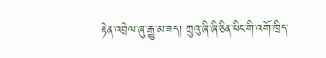རྟེན་འབྲེལ་ཞུ་རྒྱུ་མ་ཟད། ཀྲུའུ་ཞི་ཞི་ཅིན་ཕིང་གི་འགོ་ཁྲིད་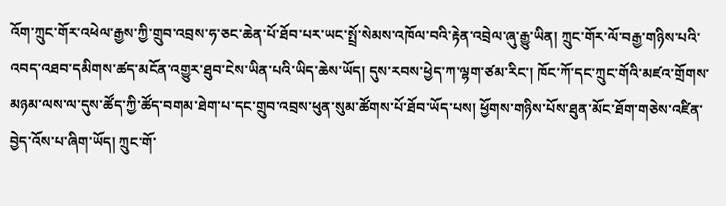འོག་ཀྲུང་གོར་འཕེལ་རྒྱས་ཀྱི་གྲུབ་འབྲས་ཧ་ཅང་ཆེན་པོ་ཐོབ་པར་ཡང་སྤྲོ་སེམས་འཁོལ་བའི་རྟེན་འབྲེལ་ཞུ་རྒྱུ་ཡིན། ཀྲུང་གོར་ལོ་བརྒྱ་གཉིས་པའི་འབད་འཐབ་དམིགས་ཚད་མངོན་འགྱུར་ཐུབ་ངེས་ཡིན་པའི་ཡིད་ཆེས་ཡོད། དུས་རབས་ཕྱེད་ཀ་ལྷག་ཙམ་རིང་། ཁོང་ཀོ་དང་ཀྲུང་གོའི་མཛའ་གྲོགས་མཉམ་ལས་ལ་དུས་ཚོད་ཀྱི་ཚོད་བགམ་ཐེག་པ་དང་གྲུབ་འབྲས་ཕུན་སུམ་ཚོགས་པོ་ཐོབ་ཡོད་པས། ཕྱོགས་གཉིས་པོས་ཐུན་མོང་ཐོག་གཅེས་འཛིན་བྱེད་འོས་པ་ཞིག་ཡོད། ཀྲུང་གོ་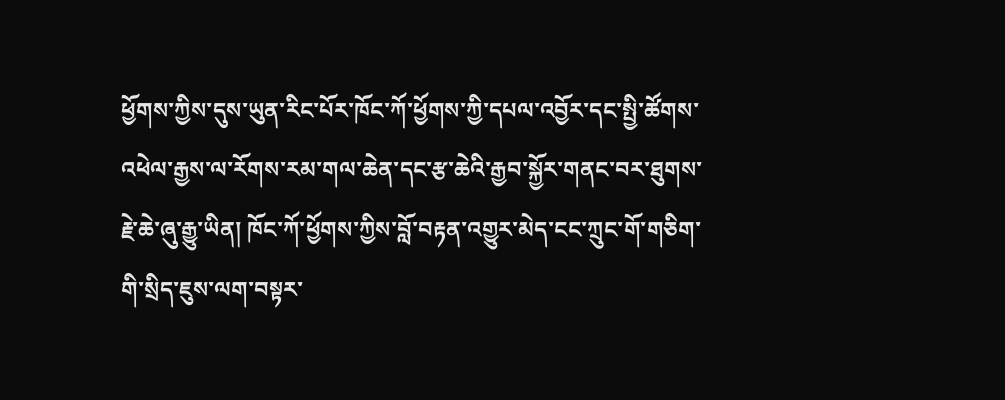ཕྱོགས་ཀྱིས་དུས་ཡུན་རིང་པོར་ཁོང་ཀོ་ཕྱོགས་ཀྱི་དཔལ་འབྱོར་དང་སྤྱི་ཚོགས་འཕེལ་རྒྱས་ལ་རོགས་རམ་གལ་ཆེན་དང་རྩ་ཆེའི་རྒྱབ་སྐྱོར་གནང་བར་ཐུགས་རྗེ་ཆེ་ཞུ་རྒྱུ་ཡིན། ཁོང་ཀོ་ཕྱོགས་ཀྱིས་བློ་བརྟན་འགྱུར་མེད་ངང་ཀྲུང་གོ་གཅིག་གི་སྲིད་ཇུས་ལག་བསྟར་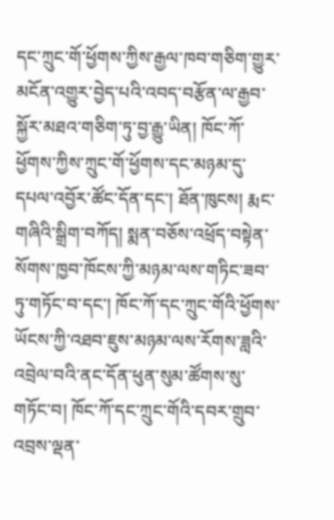དང་ཀྲུང་གོ་ཕྱོགས་ཀྱིས་རྒྱལ་ཁབ་གཅིག་གྱུར་མངོན་འགྱུར་བྱེད་པའི་འབད་བརྩོན་ལ་རྒྱབ་སྐྱོར་མཐའ་གཅིག་ཏུ་བྱ་རྒྱུ་ཡིན། ཁོང་ཀོ་ཕྱོགས་ཀྱིས་ཀྲུང་གོ་ཕྱོགས་དང་མཉམ་དུ་དཔལ་འབྱོར་ཚོང་དོན་དང་། ཐོན་ཁུངས། རྨང་གཞིའི་སྒྲིག་བཀོད། སྨན་བཅོས་འཕྲོད་བསྟེན་སོགས་ཁྱབ་ཁོངས་ཀྱི་མཉམ་ལས་གཏིང་ཟབ་ཏུ་གཏོང་བ་དང་། ཁོང་ཀོ་དང་ཀྲུང་གོའི་ཕྱོགས་ཡོངས་ཀྱི་འཐབ་ཇུས་མཉམ་ལས་རོགས་ཟླའི་འབྲེལ་བའི་ནང་དོན་ཕུན་སུམ་ཚོགས་སུ་གཏོང་བ། ཁོང་ཀོ་དང་ཀྲུང་གོའི་དབར་གྲུབ་འབྲས་ལྡན་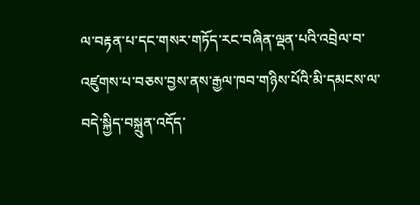ལ་བརྟན་པ་དང་གསར་གཏོད་རང་བཞིན་ལྡན་པའི་འབྲེལ་བ་འཛུགས་པ་བཅས་བྱས་ནས་རྒྱལ་ཁབ་གཉིས་པོའི་མི་དམངས་ལ་བདེ་སྐྱིད་བསྐྲུན་འདོད་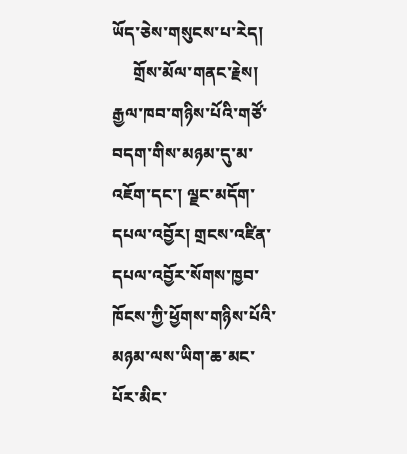ཡོད་ཅེས་གསུངས་པ་རེད།
     གྲོས་མོལ་གནང་རྗེས། རྒྱལ་ཁབ་གཉིས་པོའི་གཙོ་བདག་གིས་མཉམ་དུ་མ་འཇོག་དང་། ལྗང་མདོག་དཔལ་འབྱོར། གྲངས་འཛིན་དཔལ་འབྱོར་སོགས་ཁྱབ་ཁོངས་ཀྱི་ཕྱོགས་གཉིས་པོའི་མཉམ་ལས་ཡིག་ཆ་མང་པོར་མིང་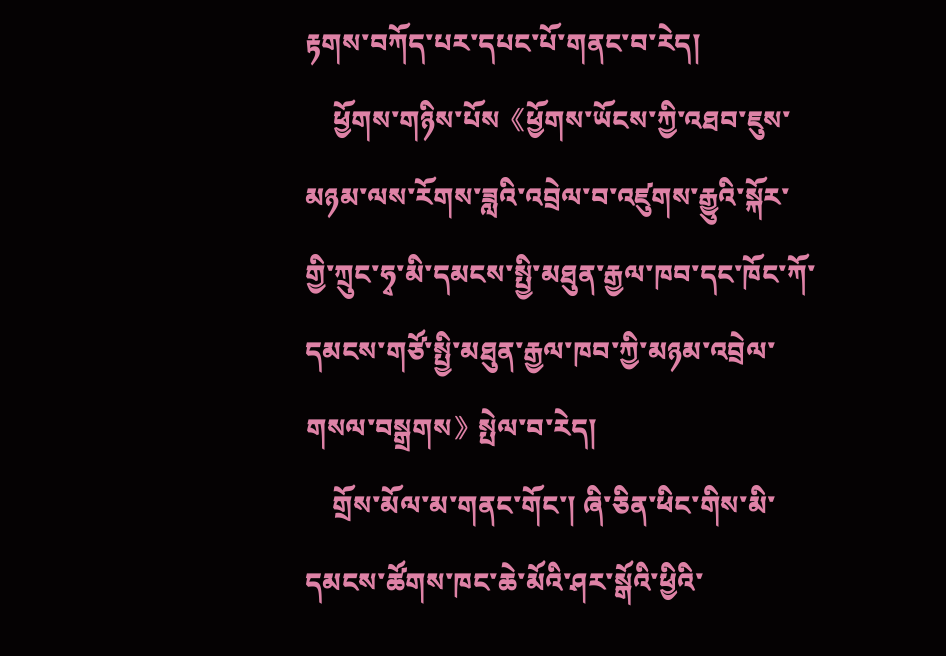རྟགས་བཀོད་པར་དཔང་པོ་གནང་བ་རེད།
    ཕྱོགས་གཉིས་པོས《ཕྱོགས་ཡོངས་ཀྱི་འཐབ་ཇུས་མཉམ་ལས་རོགས་ཟླའི་འབྲེལ་བ་འཛུགས་རྒྱུའི་སྐོར་གྱི་ཀྲུང་ཧྭ་མི་དམངས་སྤྱི་མཐུན་རྒྱལ་ཁབ་དང་ཁོང་ཀོ་དམངས་གཙོ་སྤྱི་མཐུན་རྒྱལ་ཁབ་ཀྱི་མཉམ་འབྲེལ་གསལ་བསྒྲགས》སྤེལ་བ་རེད།
    གྲོས་མོལ་མ་གནང་གོང་། ཞི་ཅིན་ཕིང་གིས་མི་དམངས་ཚོགས་ཁང་ཆེ་མོའི་ཤར་སྒོའི་ཕྱིའི་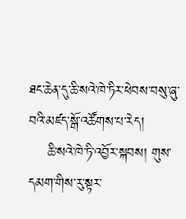ཐང་ཆེན་དུ་ཆི་སའེ་ཁེ་ཏིར་ཕེབས་བསུ་ཞུ་བའི་མཛད་སྒོ་འཚོགས་པ་རེད།
    ཆི་སའེ་ཁེ་ཏི་འབྱོར་སྐབས། གུས་དམག་གིས་རུ་སྟར་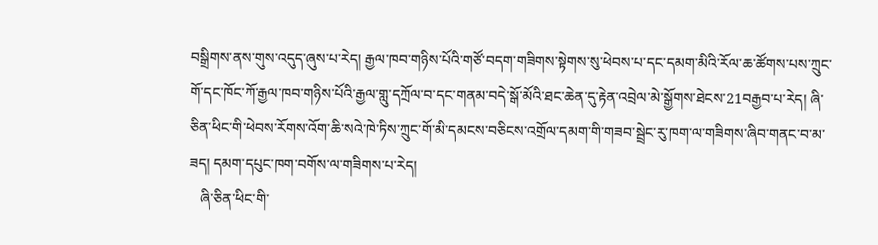བསྒྲིགས་ནས་གུས་འདུད་ཞུས་པ་རེད། རྒྱལ་ཁབ་གཉིས་པོའི་གཙོ་བདག་གཟིགས་སྟེགས་སུ་ཕེབས་པ་དང་དམག་མིའི་རོལ་ཆ་ཚོགས་པས་ཀྲུང་གོ་དང་ཁོང་ཀོ་རྒྱལ་ཁབ་གཉིས་པོའི་རྒྱལ་གླུ་དཀྲོལ་བ་དང་གནམ་བདེ་སྒོ་མོའི་ཐང་ཆེན་དུ་རྟེན་འབྲེལ་མེ་སྒྱོགས་ཐེངས་21བརྒྱབ་པ་རེད། ཞི་ཅིན་ཕིང་གི་ཕེབས་རོགས་འོག་ཆི་སའེ་ཁེ་ཏིས་ཀྲུང་གོ་མི་དམངས་བཅིངས་འགྲོལ་དམག་གི་གཟབ་སྦྲེང་རུ་ཁག་ལ་གཟིགས་ཞིབ་གནང་བ་མ་ཟད། དམག་དཔུང་ཁག་བགོས་ལ་གཟིགས་པ་རེད།
   ཞི་ཅིན་ཕིང་གི་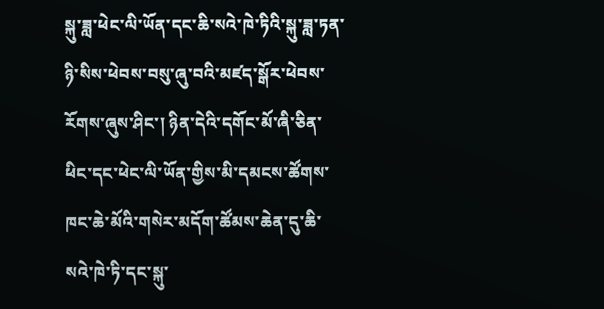སྐུ་ཟླ་ཕེང་ལི་ཡོན་དང་ཆི་སའེ་ཁེ་ཏིའི་སྐུ་ཟླ་ཏན་ཉི་སིས་ཕེབས་བསུ་ཞུ་བའི་མཛད་སྒོར་ཕེབས་རོགས་ཞུས་ཤིང་། ཉིན་དེའི་དགོང་མོ་ཞི་ཅིན་ཕིང་དང་ཕེང་ལི་ཡོན་གྱིས་མི་དམངས་ཚོགས་ཁང་ཆེ་མོའི་གསེར་མདོག་ཚོམས་ཆེན་དུ་ཆི་སའེ་ཁེ་ཏི་དང་སྐུ་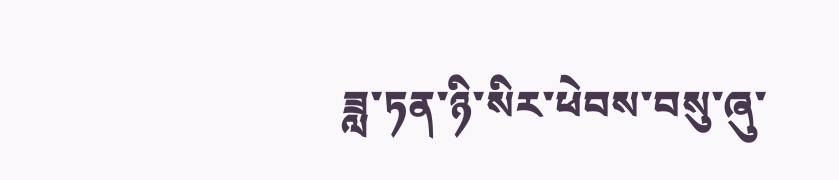ཟླ་ཏན་ཉི་སིར་ཕེབས་བསུ་ཞུ་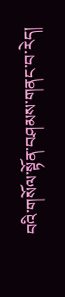བའི་གསོལ་སྟོན་བཤམས་གནང་བ་རེད།